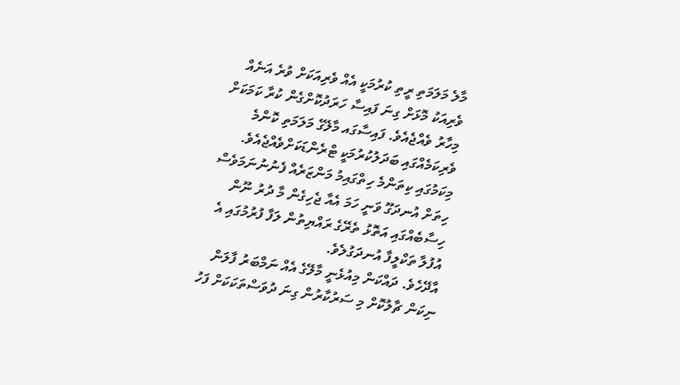މާލެ މަލަމަތި ރީތި ކުރުމަކީ އެއް ވެރިއަކަށް ވުރެ އަނެއް ވެރިއަކު މޮޅަށް ގިނަ ފައިސާ ހަރަދުކޮށްގެން ކުރާ ކަމަކަށް މިހާރު ވެއްޖެއެވެ. ފައިސާގައ މާލޭގެ މަލަމަތި ކޮންމެ ވެރިކަމެއްގައި ބަދަލުކުރުމަކީ ޓްރެންޑަކަށްވެއްޖެއެވެ. މިކަމުގައި ކިތަންމެ ހިތްގައިމު މަންޒަރެއް ފެނުނުނަމަވެސް ހިތަށް އުނދަގޫ ވަނީ ހަމަ އެއާ ޖެހިގެން މާ ދުރު ނޫން ހިސާބެއްގައި އަތޮޅު ތެރޭގެ ރައްޔިތުން ލަފާ ފުރުމުގައި އެ އުފުލާ ތަކްލީފާ އުނދަގުލެވެ.
އާދޭހެވެ. ދައްކަން މިއުޅެނީ މާލޭގެ އެއް ނަމްބަރު ފާލަން ނިކަން ޗާލުކޮށް މި ސަރުކާރުން ގިނަ ދުވަސްތަކަކަށް ފަހު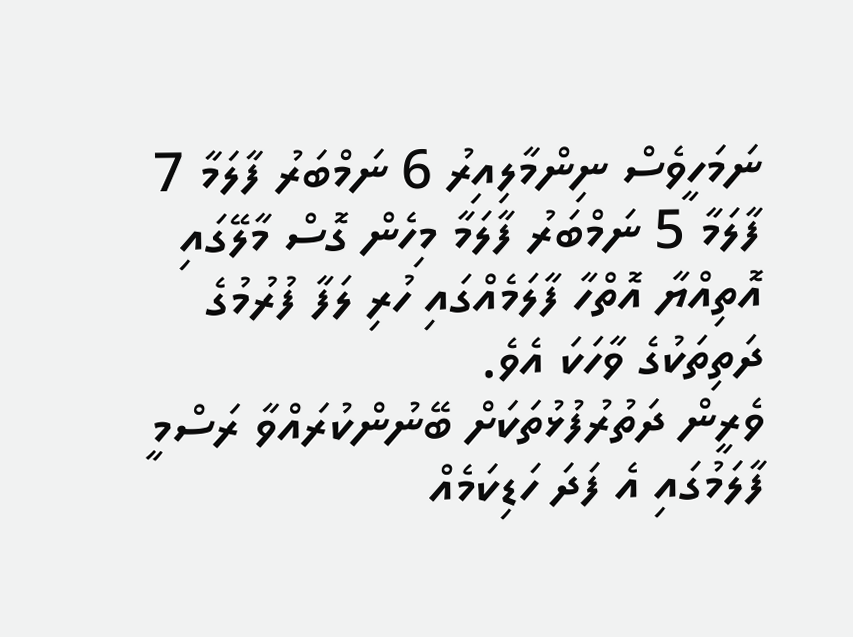ނަމަހީވެސް ނިންމާލިއިރު 6 ނަމްބަރު ފާލަމާ 7 ފާލަމާ 5 ނަމްބަރު ފާލަމާ މިހެން ގޮސް މާލޭގައި އޮތިއްޔާ އޮތްހާ ފާލަމެއްގައި ހުރި ލަފާ ފުރުމުގެ ދަތިތަކުގެ ވާހަކަ އެވެ.
ވެރީން ދަތުރުފުޅުތަކަށް ބޭނުންކުރައްވާ ރަސްމީ ފާލަމުގައި އެ ފަދަ ހަޑިކަމެއް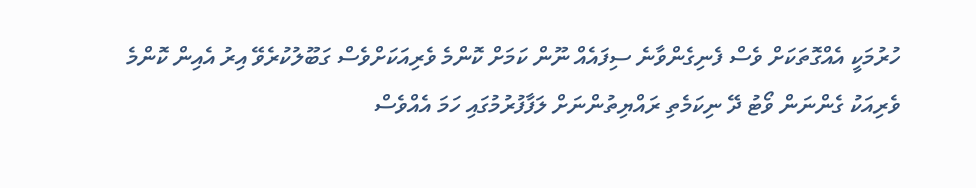ހުރުމަކީ އެއްގޮތަކަށް ވެސް ފެނިގެންވާނެ ސިފައެއް ނޫން ކަމަށް ކޮންމެ ވެރިއަކަށްވެސް ގަބޫލުކުރެވޭ އިރު އެއިން ކޮންމެ ވެރިއަކު ގެންނަން ވޯޓު ދޭ ނިކަމެތި ރައްޔިތުންނަށް ލަފާފުރުމުގައި ހަމަ އެއްވެސް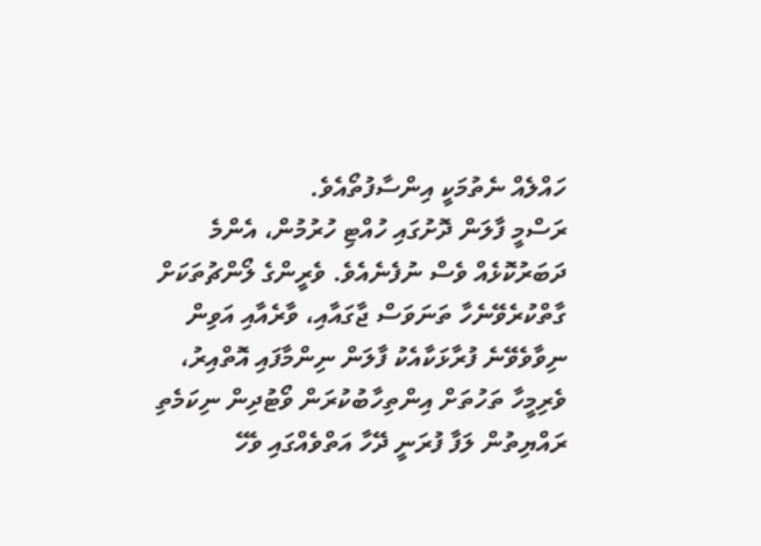ހައްލެއް ނެތުމަކީ އިންސާފުތޯއެވެ.
ރަސްމީ ފާލަން ދޮށުގައި ހުއްޓި ހުރުމުން، އެންމެ ދަބަރުކޮޅެއް ވެސް ނުފެނެއެވެ. ވެރީންގެ ލޯންޗުތަކަށް ގާތްކުރެވޭނެހާ ތަނަވަސް ޖާގައާއި، ވާރެއާއި އަވިން ނިވާވެވޭނެ ފުރާޅަކާއެކު ފާލަން ނިންމާފައި އޮތްއިރު، ވެރިމީހާ ތަހުތަށް އިންތިހާބުކުރަން ވޯޓުދިން ނިކަމެތި ރައްޔިތުން ލަފާ ފުރަނީ ދޭހާ އަތްވެއްގައި ވެހޭ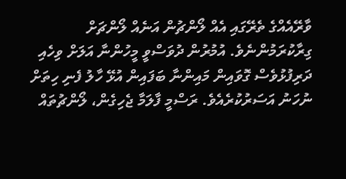ވާރޭއެއްގެ ތެރޭގައި އެއް ލޯންޗުން އަނެއް ލޯންޗަށް ގިރާކުރަމުންނެވެ. އުމުރުން ދުވަސްވީ މީހުންނާ އަލަށް ވިހެއި ދަރިފުޅުވެސް ގޮވައިން މައިންނާ ބަފައިން އުޅޭ ހާލު ފެނި ހިތަށް ނުހަނު އަސަރުކުރެއެވެ. ރަސްމީ ފާލަމާ ޖެހިގެން، ލޯންޗުތައް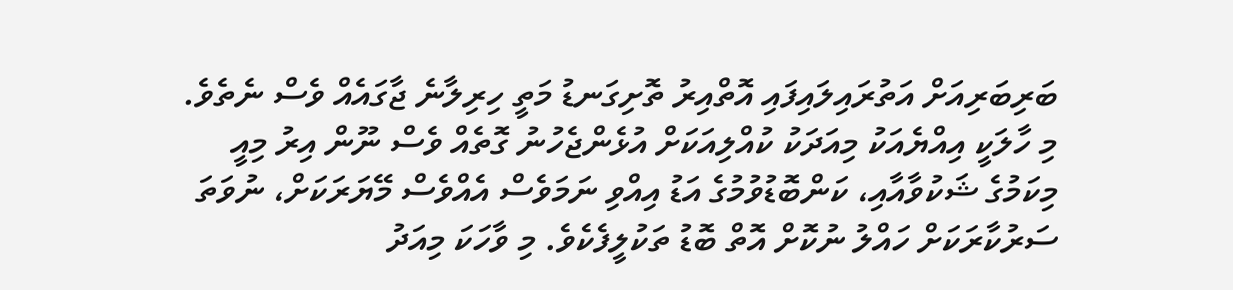ބަރިބަރިއަށް އަތުރައިލައިފައި އޮތްއިރު ތޮށިގަނޑު މަތީ ހިރިލާނެ ޖާގައެއް ވެސް ނެތެވެ.
މި ހާލަކީ އިއްޔެއަކު މިއަދަކު ކުއްލިއަކަށް އުޅެންޖެހުނު ގޮތެއް ވެސް ނޫން އިރު މިއީ މިކަމުގެ ޝަކުވާއާއި، ކަންބޮޑުވުމުގެ އަޑު އިއްވި ނަމަވެސް އެއްވެސް މޭޔަރަކަށް، ނުވަތަ ސަރުކާރަކަށް ހައްލު ނުކޮށް އޮތް ބޮޑު ތަކުލީފެކެވެ. މި ވާހަކަ މިއަދު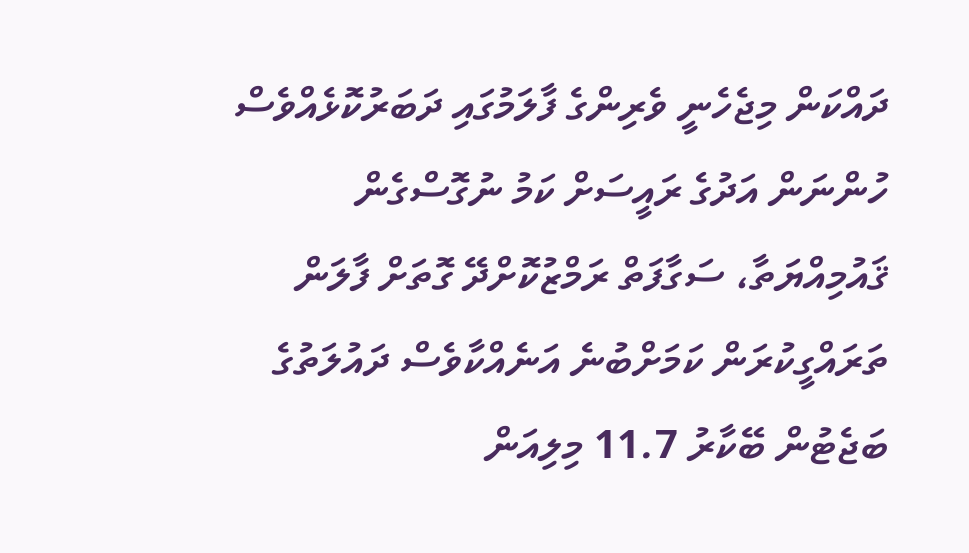ދައްކަން މިޖެހެނީ ވެރިންގެ ފާލަމުގައި ދަބަރުކޮޅެއްވެސް ހުންނަން އަދުގެ ރައީސަށް ކަމު ނުގޮސްގެން ޤައުމިއްޔަތާ، ސަގާފަތް ރަމްޒުކޮށްދޭ ގޮތަށް ފާލަން ތަރައްގީކުރަން ކަމަށްބުނެ އަނެއްކާވެސް ދައުލަތުގެ ބަޖެޓުން ބޭކާރު 11.7 މިލިއަން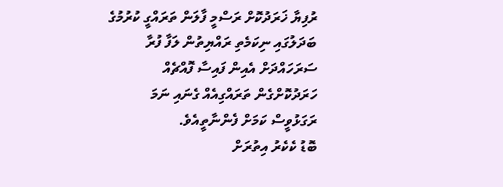ރުފިޔާ ޚަރަދުކޮށް ރަސްމީ ފާލަން ތަރައްގީ ކުރުމުގެ ބަދަލުގައި ނިކަމެތި ރައްޔިތުން ލަފާ ފުރާ ސަރަހައްދަށް އެއިން ފައިސާ ފޮއްޗެއް ހަރަދުކޮށްގެން ތަރައްގިއެއް ގެނައި ނަމަ ރަގަޅުވީސް ކަމަށް ފެންނާތީއެވެ.
ބޮޑު ކެކެރު އިތުރަށް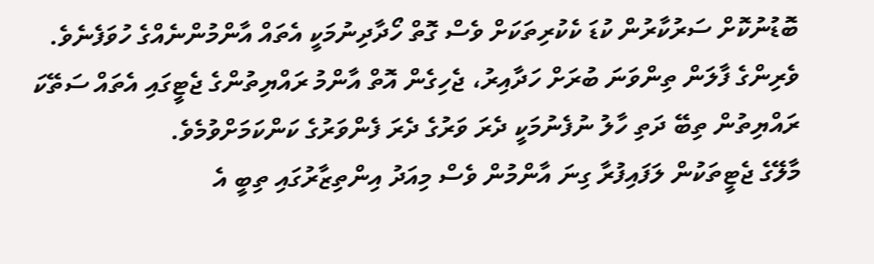ބޮޑުނުކޮށް ސަރުކާރުން ކުޑަ ކެކުރިތަކަށް ވެސް ގޮތް ހޯދާދިނުމަކީ އެތައް އާންމުންނެއްގެ ހުވަފެނެވެ. ވެރިންގެ ފާލަން ތިންވަނަ ބުރަށް ހަދާއިރު، ޖެހިގެން އޮތް އާންމު ރައްޔިތުންގެ ޖެޓީގައި އެތައް ސަތޭކަ ރައްޔިތުން ތިބޭ ދަތި ހާލު ނުފެނުމަކީ ދެރަ ވަރުގެ ދެރަ ފެންވަރުގެ ކަންކަމަށްވުމެވެ.
މާލޭގެ ޖެޓީތަކުން ލަފައިފުރާ ގިނަ އާންމުން ވެސް މިއަދު އިންތިޒާރުގައި ތިބީ އެ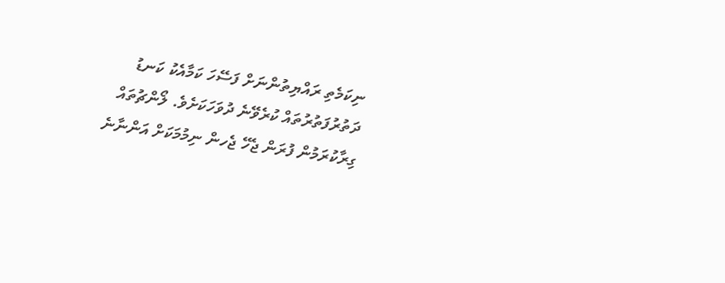ނިކަމެތި ރައްޔިތުންނަށް ފަސޭހަ ކަމާއެކު ކަނޑު ދަތުރުފަތުރުތައް ކުރެވޭނެ ދުވަހަކަށެވެ. ލޯންޗުތައް ގިރާކުރަމުން ފުރަން ޖެހޭ ޖެހން ނިމުމަކަށް އަންނާނެ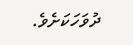ދުވަހަކަށެވެ.